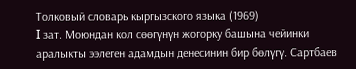Толковый словарь кыргызского языка (1969)
I зат. Моюндан кол сөөгүнүн жогорку башына чейинки аралыкты ээлеген адамдын денесинин бир бөлүгү. Сартбаев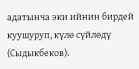адатынча эки ийнин бирдей куушуруп, күлө сүйлөдү (Сыдыкбеков).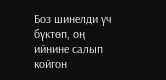Боз шинелди үч бүктөп, оң ийнине салып койгон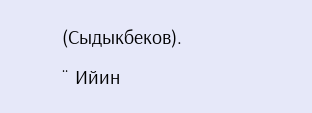(Сыдыкбеков).
¨ Ийин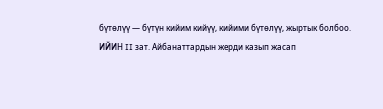бүтөлүү — бүтүн кийим кийүү, кийими бүтөлүү, жыртык болбоо.
ИЙИН II зат. Айбанаттардын жерди казып жасап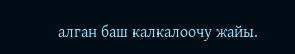алган баш калкалоочу жайы.